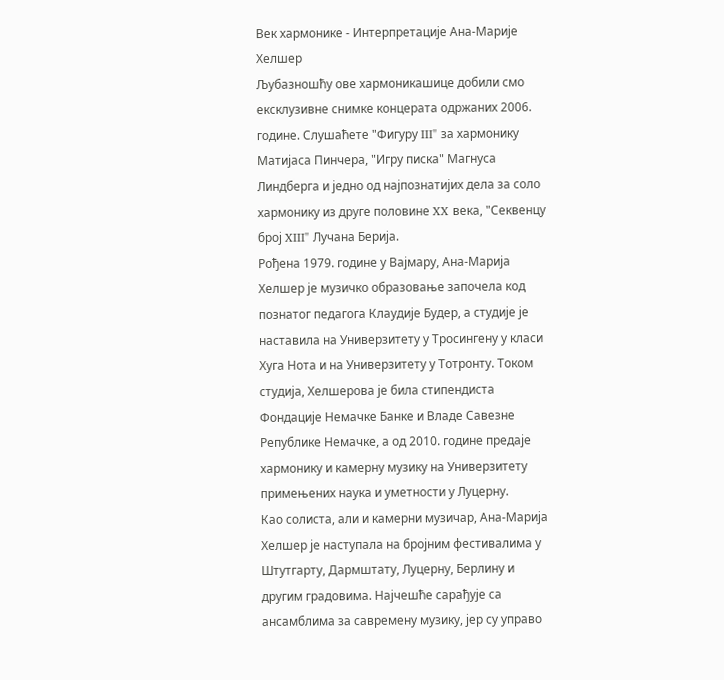Век хармонике - Интерпретације Ана-Марије Хелшер
Љубазношћу ове хармоникашице добили смо ексклузивне снимке концерата одржаних 2006. године. Слушаћете "Фигуру III" за хармонику Матијаса Пинчера, "Игру писка" Магнуса Линдберга и једно од најпознатијих дела за соло хармонику из друге половине XX века, "Секвенцу број XIII" Лучана Берија.
Рођена 1979. године у Вајмару, Ана-Марија Хелшер је музичко образовање започела код познатог педагога Клаудије Будер, а студије је наставила на Универзитету у Тросингену у класи Хуга Нота и на Универзитету у Тотронту. Током студија, Хелшерова је била стипендиста Фондације Немачке Банке и Владе Савезне Републике Немачке, а од 2010. године предаје хармонику и камерну музику на Универзитету примењених наука и уметности у Луцерну.
Као солиста, али и камерни музичар, Ана-Марија Хелшер је наступала на бројним фестивалима у Штутгарту, Дармштату, Луцерну, Берлину и другим градовима. Најчешће сарађује са ансамблима за савремену музику, јер су управо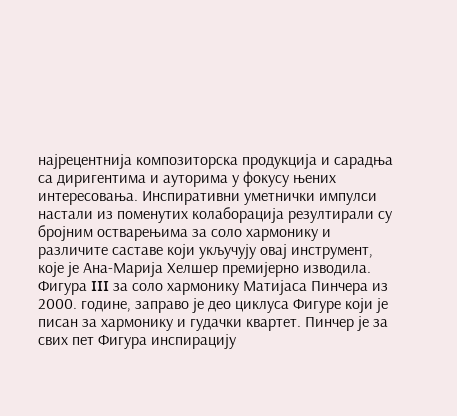најрецентнија композиторска продукција и сарадња са диригентима и ауторима у фокусу њених интересовања. Инспиративни уметнички импулси настали из поменутих колаборација резултирали су бројним остварењима за соло хармонику и различите саставе који укључују овај инструмент, које је Ана-Марија Хелшер премијерно изводила.
Фигура III за соло хармонику Матијаса Пинчера из 2000. године, заправо је део циклуса Фигуре који је писан за хармонику и гудачки квартет. Пинчер је за свих пет Фигура инспирацију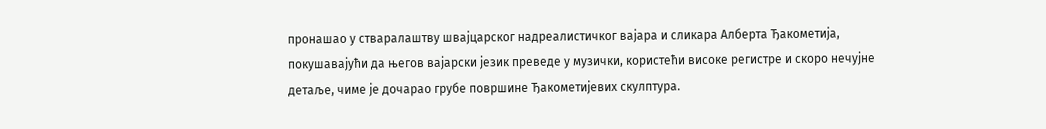пронашао у стваралаштву швајцарског надреалистичког вајара и сликара Алберта Ђакометија, покушавајући да његов вајарски језик преведе у музички, користећи високе регистре и скоро нечујне детаље, чиме је дочарао грубе површине Ђакометијевих скулптура.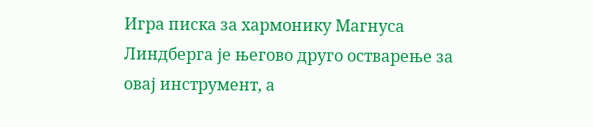Игра писка за хармонику Магнуса Линдберга је његово друго остварење за овај инструмент, а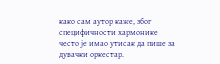како сам аутор каже, због специфичности хармонике често је имао утисак да пише за дувачки оркестар.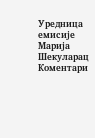Уредница емисије Марија Шекуларац
Коментари